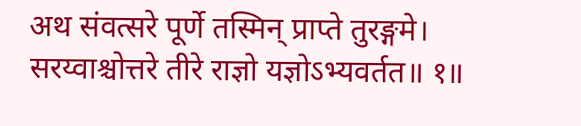अथ संवत्सरे पूर्णे तस्मिन् प्राप्ते तुरङ्गमे। सरय्वाश्चोत्तरे तीरे राज्ञो यज्ञोऽभ्यवर्तत॥ १॥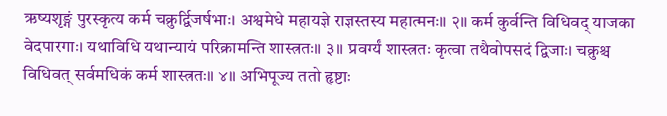ऋष्यशृङ्गं पुरस्कृत्य कर्म चक्रुर्द्विजर्षभाः। अश्वमेधे महायज्ञे राज्ञस्तस्य महात्मनः॥ २॥ कर्म कुर्वन्ति विधिवद् याजका वेदपारगाः। यथाविधि यथान्यायं परिक्रामन्ति शास्त्रतः॥ ३॥ प्रवर्ग्यं शास्त्रतः कृत्वा तथैवोपसदं द्विजाः। चक्रुश्च विधिवत् सर्वमधिकं कर्म शास्त्रतः॥ ४॥ अभिपूज्य ततो हृष्टाः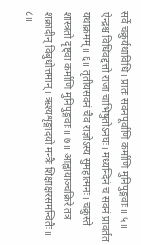सर्वे चक्रुर्यथाविधि। प्रातः सवनपूर्वाणि कर्माणि मुनिपुङ्गवाः॥ ५॥ ऐन्द्रश्च विधिवद्दत्तो राजा चाभिषुतोऽनघः। मध्यन्दिनं च सवनं प्रावर्तत यथाक्रमम्॥ ६॥ तृतीयसवनं चैव राज्ञोऽस्य सुमहात्मनः। चक्रुस्ते शास्त्रतो दृष्ट्वा कर्माणि मुनिपुङ्गवाः॥ ७॥ आह्वायाञ्चक्रिरे तत्र शक्रादीन् विबुधोत्तमान्। ऋश्यशृङ्गादयो मन्त्रैः शिक्षाक्षरसमन्वितैः॥ ८॥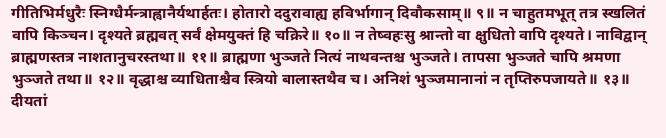गीतिभिर्मधुरैः स्निग्धैर्मन्त्राह्वानैर्यथार्हतः। होतारो ददुरावाह्य हविर्भागान् दिवौकसाम्॥ ९॥ न चाहुतमभूत् तत्र स्खलितं वापि किञ्चन। दृश्यते ब्रह्मवत् सर्वं क्षेमयुक्तं हि चक्रिरे॥ १०॥ न तेष्वहःसु श्रान्तो वा क्षुधितो वापि दृश्यते। नाविद्वान् ब्राह्मणस्तत्र नाशतानुचरस्तथा॥ ११॥ ब्राह्मणा भुञ्जते नित्यं नाथवन्तश्च भुञ्जते। तापसा भुञ्जते चापि श्रमणा भुञ्जते तथा॥ १२॥ वृद्धाश्च व्याधिताश्चैव स्त्रियो बालास्तथैव च। अनिशं भुञ्जमानानां न तृप्तिरुपजायते॥ १३॥ दीयतां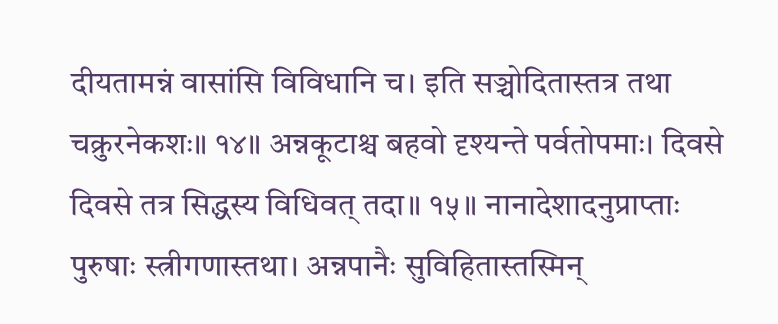दीयतामन्नं वासांसि विविधानि च। इति सञ्चोदितास्तत्र तथा चक्रुरनेकशः॥ १४॥ अन्नकूटाश्च बहवो दृश्यन्ते पर्वतोपमाः। दिवसे दिवसे तत्र सिद्धस्य विधिवत् तदा॥ १५॥ नानादेशादनुप्राप्ताः पुरुषाः स्त्रीगणास्तथा। अन्नपानैः सुविहितास्तस्मिन्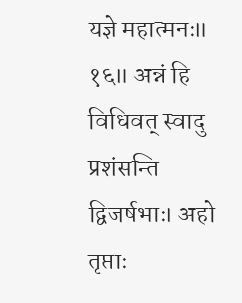यज्ञे महात्मनः॥ १६॥ अन्नं हि विधिवत् स्वादु प्रशंसन्ति द्विजर्षभाः। अहो तृप्ताः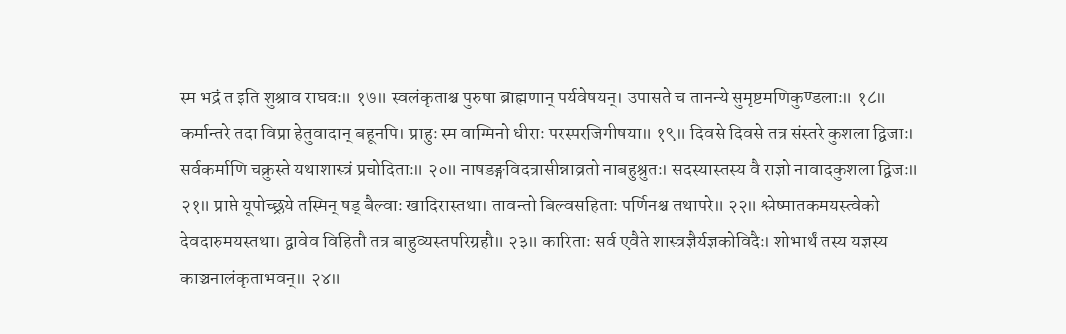स्म भद्रं त इति शुश्राव राघवः॥ १७॥ स्वलंकृताश्च पुरुषा ब्राह्मणान् पर्यवेषयन्। उपासते च तानन्ये सुमृष्टमणिकुण्डलाः॥ १८॥ कर्मान्तरे तदा विप्रा हेतुवादान् बहूनपि। प्राहुः स्म वाग्मिनो धीराः परस्परजिगीषया॥ १९॥ दिवसे दिवसे तत्र संस्तरे कुशला द्विजाः। सर्वकर्माणि चक्रुस्ते यथाशास्त्रं प्रचोदिताः॥ २०॥ नाषडङ्गविदत्रासीन्नाव्रतो नाबहुश्रुतः। सदस्यास्तस्य वै राज्ञो नावादकुशला द्विजः॥ २१॥ प्राप्ते यूपोच्छ्रये तस्मिन् षड् बैल्वाः खादिरास्तथा। तावन्तो बिल्वसहिताः पर्णिनश्च तथापरे॥ २२॥ श्लेष्मातकमयस्त्वेको देवदारुमयस्तथा। द्वावेव विहितौ तत्र बाहुव्यस्तपरिग्रहौ॥ २३॥ कारिताः सर्व एवैते शास्त्रज्ञैर्यज्ञकोविदैः। शोभार्थं तस्य यज्ञस्य काञ्चनालंकृताभवन्॥ २४॥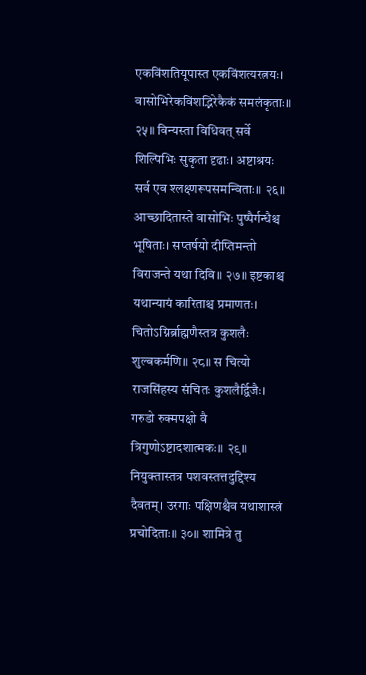एकविंशतियूपास्त एकविंशत्यरत्नयः। वासोभिरेकविंशद्भिरेकैकं समलंकृताः॥ २५॥ विन्यस्ता विधिवत् सर्वे शिल्पिभिः सुकृता दृढाः। अष्टाश्रयः सर्व एव श्लक्ष्णरूपसमन्विताः॥ २६॥ आच्छादितास्ते वासोभिः पुष्पैर्गन्धैश्च भूषिताः। सप्तर्षयो दीप्तिमन्तो विराजन्ते यथा दिवि॥ २७॥ इष्टकाश्च यथान्यायं कारिताश्च प्रमाणतः। चितोऽग्निर्ब्राह्मणैस्तत्र कुशलैः शुल्बकर्मणि॥ २८॥ स चित्यो राजसिंहस्य संचितः कुशलैर्द्विजैः। गरुडो रुक्मपक्षो वै त्रिगुणोऽष्टादशात्मकः॥ २९॥ नियुक्तास्तत्र पशवस्तत्तदुद्दिश्य दैवतम्। उरगाः पक्षिणश्चैव यथाशास्त्रं प्रचोदिताः॥ ३०॥ शामित्रे तु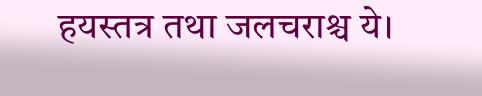हयस्तत्र तथा जलचराश्च ये।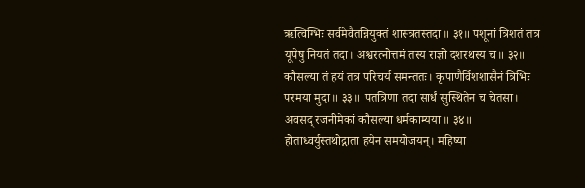ऋत्विग्भिः सर्वमेवैतन्नियुक्तं शास्त्रतस्तदा॥ ३१॥ पशूनां त्रिशतं तत्र यूपेषु नियतं तदा। अश्वरत्नोत्तमं तस्य राज्ञो दशरथस्य च॥ ३२॥ कौसल्या तं हयं तत्र परिचर्य समन्ततः। कृपाणैर्विशशासैनं त्रिभिः परमया मुदा॥ ३३॥ पतत्रिणा तदा सार्धं सुस्थितेन च चेतसा। अवसद् रजनीमेकां कौसल्या धर्मकाम्यया॥ ३४॥ होताध्वर्युस्तथोद्गाता हयेन समयोजयन्। महिष्या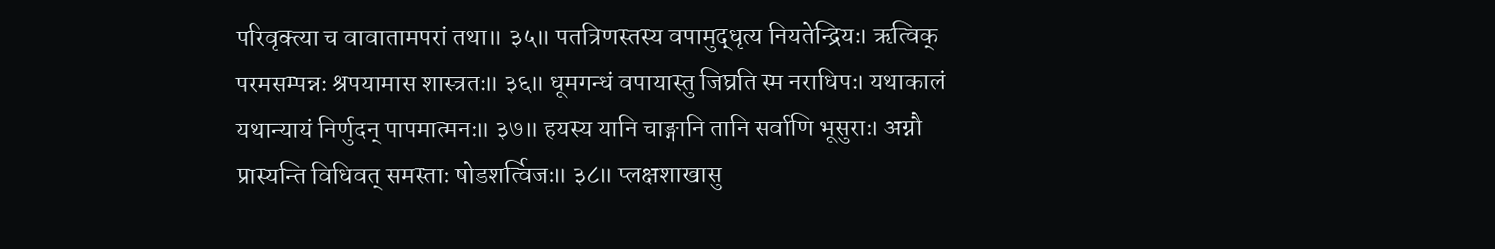परिवृक्त्या च वावातामपरां तथा॥ ३५॥ पतत्रिणस्तस्य वपामुद्धृत्य नियतेन्द्रियः। ऋत्विक् परमसम्पन्नः श्रपयामास शास्त्रतः॥ ३६॥ धूमगन्धं वपायास्तु जिघ्रति स्म नराधिपः। यथाकालं यथान्यायं निर्णुदन् पापमात्मनः॥ ३७॥ हयस्य यानि चाङ्गानि तानि सर्वाणि भूसुराः। अग्नौ प्रास्यन्ति विधिवत् समस्ताः षोडशर्त्विजः॥ ३८॥ प्लक्षशाखासु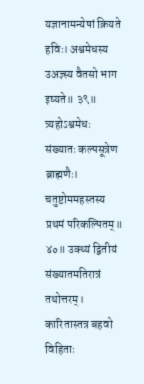यज्ञानामन्येषां क्रियते हविः। अश्वमेधस्य उअज्ञ्स्य वैतसो भाग इष्यते॥ ३९॥ त्र्यहोऽश्वमेधः संख्यातः कल्पसूत्रेण ब्राह्मणैः। चतुष्टोममहस्तस्य प्रथमं परिकल्पितम्॥ ४०॥ उक्थ्यं द्वितीयं संख्यातमतिरात्रं तथोत्तरम्। कारितास्तत्र बहवो विहिताः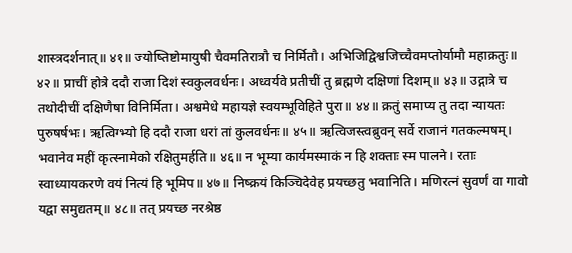शास्त्रदर्शनात्॥ ४१॥ ज्योष्तिष्टोमायुषी चैवमतिरात्रौ च निर्मितौ। अभिजिद्विश्वजिच्चैवमप्तोर्यामौ महाक्रतुः॥ ४२॥ प्राचीं होत्रे ददौ राजा दिशं स्वकुलवर्धनः। अध्वर्यवे प्रतीचीं तु ब्रह्मणे दक्षिणां दिशम्॥ ४३॥ उद्गात्रे च तथोदीचीं दक्षिणैषा विनिर्मिता। अश्वमेधे महायज्ञे स्वयम्भूविहिते पुरा॥ ४४॥ क्रतुं समाप्य तु तदा न्यायतः पुरुषर्षभः। ऋत्विग्भ्यो हि ददौ राजा धरां तां कुलवर्धनः॥ ४५॥ ऋत्विजस्त्वब्रुवन् सर्वे राजानं गतकल्मषम्। भवानेव महीं कृत्स्नामेको रक्षितुमर्हति॥ ४६॥ न भूम्या कार्यमस्माकं न हि शक्ताः स्म पालने। रताः स्वाध्यायकरणे वयं नित्यं हि भूमिप॥ ४७॥ निष्क्रयं किञ्चिदेवेह प्रयच्छतु भवानिति। मणिरत्नं सुवर्णं वा गावो यद्वा समुद्यतम्॥ ४८॥ तत् प्रयच्छ नरश्रेष्ठ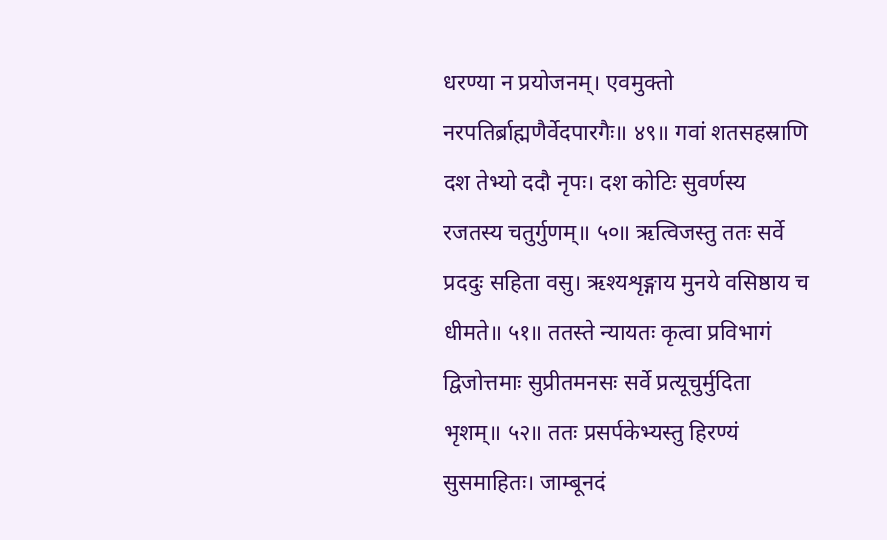धरण्या न प्रयोजनम्। एवमुक्तो नरपतिर्ब्राह्मणैर्वेदपारगैः॥ ४९॥ गवां शतसहस्राणि दश तेभ्यो ददौ नृपः। दश कोटिः सुवर्णस्य रजतस्य चतुर्गुणम्॥ ५०॥ ऋत्विजस्तु ततः सर्वे प्रददुः सहिता वसु। ऋश्यशृङ्गाय मुनये वसिष्ठाय च धीमते॥ ५१॥ ततस्ते न्यायतः कृत्वा प्रविभागं द्विजोत्तमाः सुप्रीतमनसः सर्वे प्रत्यूचुर्मुदिता भृशम्॥ ५२॥ ततः प्रसर्पकेभ्यस्तु हिरण्यं सुसमाहितः। जाम्बूनदं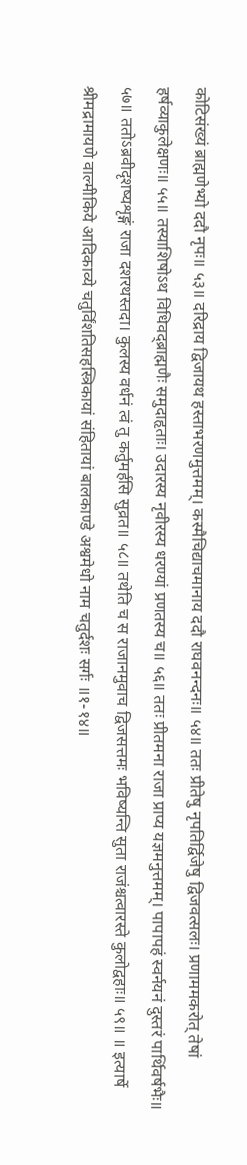कोटिसंख्यं ब्राह्मणेभ्यो ददौ नृपः॥ ५३॥ दरिद्राय द्विजायथ हस्ताभरणमुत्तमम्। कस्मैचिद्याचमानाय ददौ राघवनन्दनः॥ ५४॥ ततः प्रीतेषु नृपतिर्द्विजेषु द्विजवत्सलः। प्रणाममकरोत् तेषां हर्षव्याकुलेक्षणः॥ ५५॥ तस्याशिषोऽथ विधिवद्ब्राह्मणैः समुदाहृताः। उदारस्य नृवीरस्य धरण्यां प्रणतस्य च॥ ५६॥ ततः प्रीतमना राजा प्राप्य यज्ञमनुत्तमम्। पापापहं स्वर्नयनं दुस्तरं पार्थिवर्षभैः॥ ५७॥ ततोऽब्रवीदृशष्यशृङ्गं राजा दशरथस्तदा। कुलस्य वर्धनं त्वं तु कर्तुमर्हसि सुव्रत॥ ५८॥ तथेति च स राजानमुवाच द्विजसत्तमः भविष्यन्ति सुता राजंश्चत्वारस्ते कुलोद्वहाः॥ ५९॥ ॥ इत्यार्षे श्रीमद्रामायणे वाल्मीकिये आदिकाव्ये चतुर्विंशतिसहस्त्रिकायां संहितायां बालकाण्डे अश्वमेधो नाम चतुर्दशः सर्गः ॥१-१४॥